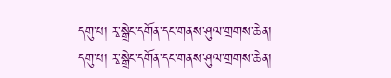དགུ་པ། རྭ་སྒྲེང་དགོན་དང་གནས་ཤུལ་གྲགས་ཆེན།
དགུ་པ། རྭ་སྒྲེང་དགོན་དང་གནས་ཤུལ་གྲགས་ཆེན།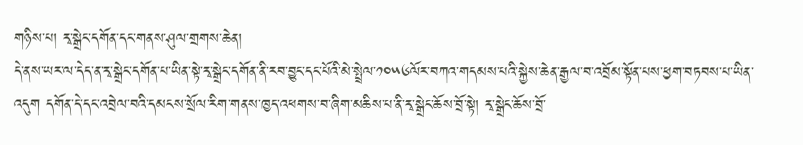གཉིས་པ། རྭ་སྒྲེང་དགོན་དང་གནས་ཤུལ་གྲགས་ཆེན།
དེ་ནས་ཡར་ལ་དེད་ན་རྭ་སྒྲེང་དགོན་པ་ཡིན་སྟེ་རྭ་སྒྲེང་དགོན་ནི་རབ་བྱུང་དང་པོའི་མེ་སྤྲེལ་༡༠༥༦ལོར་བཀའ་གདམས་པའི་སྐྱེས་ཆེན་རྒྱལ་བ་འབྲོམ་སྟོན་པས་ཕྱག་བཏབས་པ་ཡིན་འདུག དགོན་དེ་དང་འབྲེལ་བའི་དམངས་སྲོལ་རིག་གནས་ཁྱད་འཕགས་བ་ཞིག་མཆིས་པ་ནི་རྭ་སྒྲེང་ཆོས་བྲོ་སྟེ། རྭ་སྒྲེང་ཆོས་བྲོ་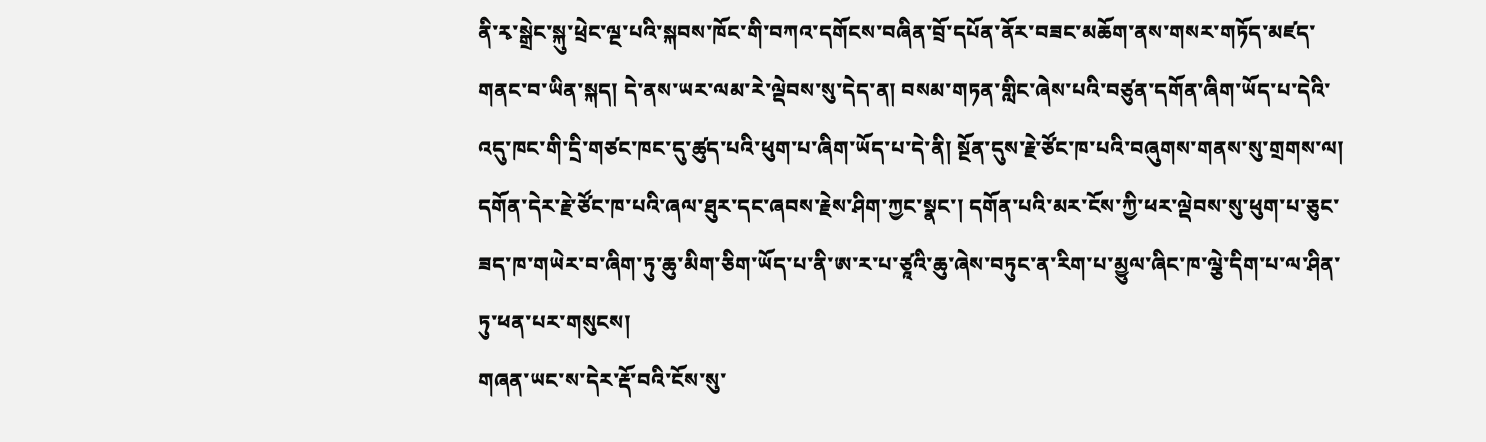ནི་རྭ་སྒྲེང་སྐུ་ཕྲེང་ལྔ་པའི་སྐབས་ཁོང་གི་བཀའ་དགོངས་བཞིན་བྲོ་དཔོན་ནོར་བཟང་མཆོག་ནས་གསར་གཏོད་མཛད་གནང་བ་ཡིན་སྐད། དེ་ནས་ཡར་ལམ་རེ་ལྡེབས་སུ་དེད་ན། བསམ་གཏན་གླིང་ཞེས་པའི་བཙུན་དགོན་ཞིག་ཡོད་པ་དེའི་འདུ་ཁང་གི་དྲི་གཙང་ཁང་དུ་ཚུད་པའི་ཕུག་པ་ཞིག་ཡོད་པ་དེ་ནི། སྔོན་དུས་རྗེ་ཙོང་ཁ་པའི་བཞུགས་གནས་སུ་གྲགས་ལ། དགོན་དེར་རྗེ་ཙོང་ཁ་པའི་ཞལ་ཐུར་དང་ཞབས་རྗེས་ཤིག་ཀྱང་སྣང་། དགོན་པའི་མར་ངོས་ཀྱི་ཕར་ལྡེབས་སུ་ཕུག་པ་ཅུང་ཟད་ཁ་གཡེར་བ་ཞིག་ཏུ་ཆུ་མིག་ཅིག་ཡོད་པ་ནི་ཨ་ར་པ་ཙཱའི་ཆུ་ཞེས་བཏུང་ན་རིག་པ་མྱུལ་ཞིང་ཁ་ལྕེ་དིག་པ་ལ་ཤིན་ཏུ་ཕན་པར་གསུངས།
གཞན་ཡང་ས་དེར་རྡོ་བའི་ངོས་སུ་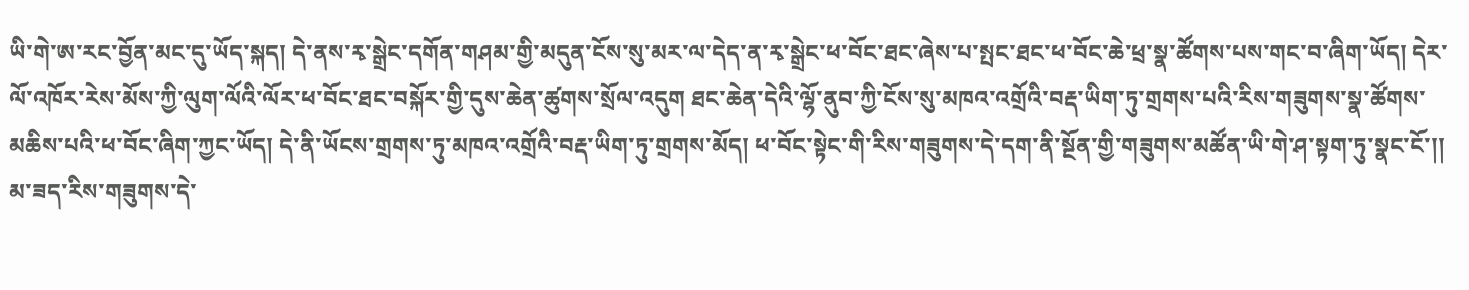ཡི་གེ་ཨ་རང་བྱོན་མང་དུ་ཡོད་སྐད། དེ་ནས་རྭ་སྒྲེང་དགོན་གཤམ་གྱི་མདུན་ངོས་སུ་མར་ལ་དེད་ན་རྭ་སྒྲེང་ཕ་བོང་ཐང་ཞེས་པ་སྤང་ཐང་ཕ་བོང་ཆེ་ཕྲ་སྣ་ཚོགས་པས་གང་བ་ཞིག་ཡོད། དེར་ལོ་འཁོར་རེས་མོས་ཀྱི་ལུག་ལོའི་ལོར་ཕ་བོང་ཐང་བསྐོར་གྱི་དུས་ཆེན་ཚུགས་སྲོལ་འདུག ཐང་ཆེན་དེའི་ལྷོ་ནུབ་ཀྱི་ངོས་སུ་མཁའ་འགྲོའི་བརྡ་ཡིག་ཏུ་གྲགས་པའི་རིས་གཟུགས་སྣ་ཚོགས་མཆིས་པའི་ཕ་བོང་ཞིག་ཀྱང་ཡོད། དེ་ནི་ཡོངས་གྲགས་ཏུ་མཁའ་འགྲོའི་བརྡ་ཡིག་ཏུ་གྲགས་མོད། ཕ་བོང་སྟེང་གི་རིས་གཟུགས་དེ་དག་ནི་སྔོན་གྱི་གཟུགས་མཚོན་ཡི་གེ་ཤ་སྟག་ཏུ་སྣང་ངོ་།། མ་ཟད་རིས་གཟུགས་དེ་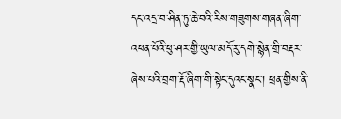དང་འདྲ་བ་ཤིན་ཏུ་ཆེ་བའི་རིས་གཟུགས་གཞན་ཞིག་འཕན་པོའི་ཕུ་ཤར་གྱི་ཡུལ་མདོ་རུ་དགེ་སྙེན་གྲི་བརྡར་ཞེས་པའི་བྲག་རྡོ་ཞིག་གི་སྟེང་དུའང་སྣང་། ཕྲན་གྱིས་ནི་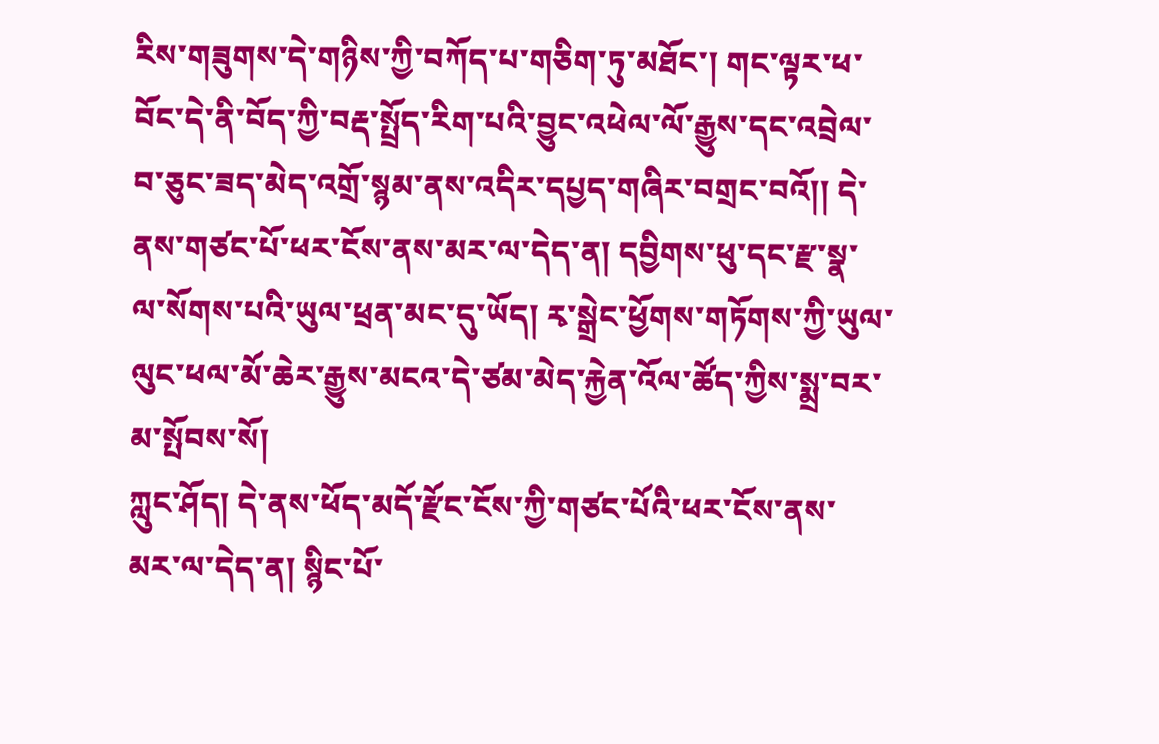རིས་གཟུགས་དེ་གཉིས་ཀྱི་བཀོད་པ་གཅིག་ཏུ་མཐོང་། གང་ལྟར་ཕ་བོང་དེ་ནི་བོད་ཀྱི་བརྡ་སྤྲོད་རིག་པའི་བྱུང་འཕེལ་ལོ་རྒྱུས་དང་འབྲེལ་བ་ཅུང་ཟད་མེད་འགྲོ་སྙམ་ནས་འདིར་དཔྱད་གཞིར་བགྲང་བའོ།། དེ་ནས་གཙང་པོ་ཕར་ངོས་ནས་མར་ལ་དེད་ན། དབྱིགས་ཕུ་དང་རྫ་སྣ་ལ་སོགས་པའི་ཡུལ་ཕྲན་མང་དུ་ཡོད། རྭ་སྒྲེང་ཕྱོགས་གཏོགས་ཀྱི་ཡུལ་ལུང་ཕལ་མོ་ཆེར་རྒྱུས་མངའ་དེ་ཙམ་མེད་རྐྱེན་འོལ་ཚོད་ཀྱིས་སྨྲ་བར་མ་སྤོབས་སོ།
ཀླུང་ཤོད། དེ་ནས་ཕོད་མདོ་རྫོང་ངོས་ཀྱི་གཙང་པོའི་ཕར་ངོས་ནས་མར་ལ་དེད་ན། སྙིང་པོ་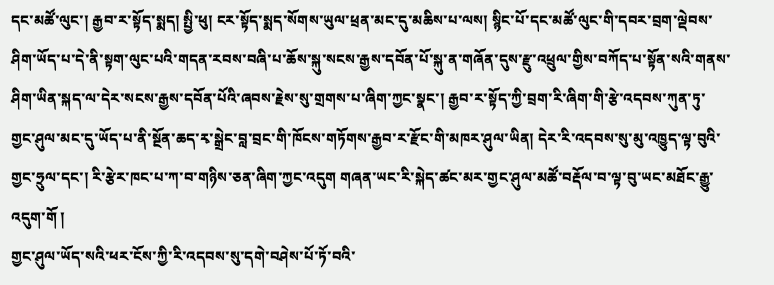དང་མཚོ་ལུང་། རྒྱབ་ར་སྟོད་སྨད། སྤྱི་ཕུ། ངར་སྟོད་སྨད་སོགས་ཡུལ་ཕྲན་མང་དུ་མཆིས་པ་ལས། སྙིང་པོ་དང་མཚོ་ལུང་གི་དབར་བྲག་ལྡེབས་ཤིག་ཡོད་པ་དེ་ནི་སྟག་ལུང་པའི་གདན་རབས་བཞི་པ་ཆོས་སྐུ་སངས་རྒྱས་དབོན་པོ་སྐུ་ན་གཞོན་དུས་རྫུ་འཕྲུལ་གྱིས་བཀོད་པ་སྟོན་སའི་གནས་ཤིག་ཡིན་སྐད་ལ་དེར་སངས་རྒྱས་དབོན་པོའི་ཞབས་རྗེས་སུ་གྲགས་པ་ཞིག་ཀྱང་སྣང་། རྒྱབ་ར་སྟོད་ཀྱི་བྲག་རི་ཞིག་གི་རྩེ་འདབས་ཀུན་ཏུ་གྱང་ཤུལ་མང་དུ་ཡོད་པ་ནི་སྔོན་ཆད་རྭ་སྒྲེང་བླ་བྲང་གི་ཁོངས་གཏོགས་རྒྱབ་ར་རྫོང་གི་མཁར་ཤུལ་ཡིན། དེར་རི་འདབས་སུ་མུ་འཁྱུད་ལྟ་བུའི་གྱང་ཧྲུལ་དང་། རི་རྩེར་ཁང་པ་ཀ་བ་གཉིས་ཅན་ཞིག་ཀྱང་འདུག གཞན་ཡང་རི་སྐེད་ཚང་མར་གྱང་ཤུལ་མཚོ་བརྡོལ་བ་ལྟ་བུ་ཡང་མཐོང་རྒྱུ་འདུག་གོ །
གྱང་ཤུལ་ཡོད་སའི་ཕར་ངོས་ཀྱི་རི་འདབས་སུ་དགེ་བཤེས་པོ་ཏོ་བའི་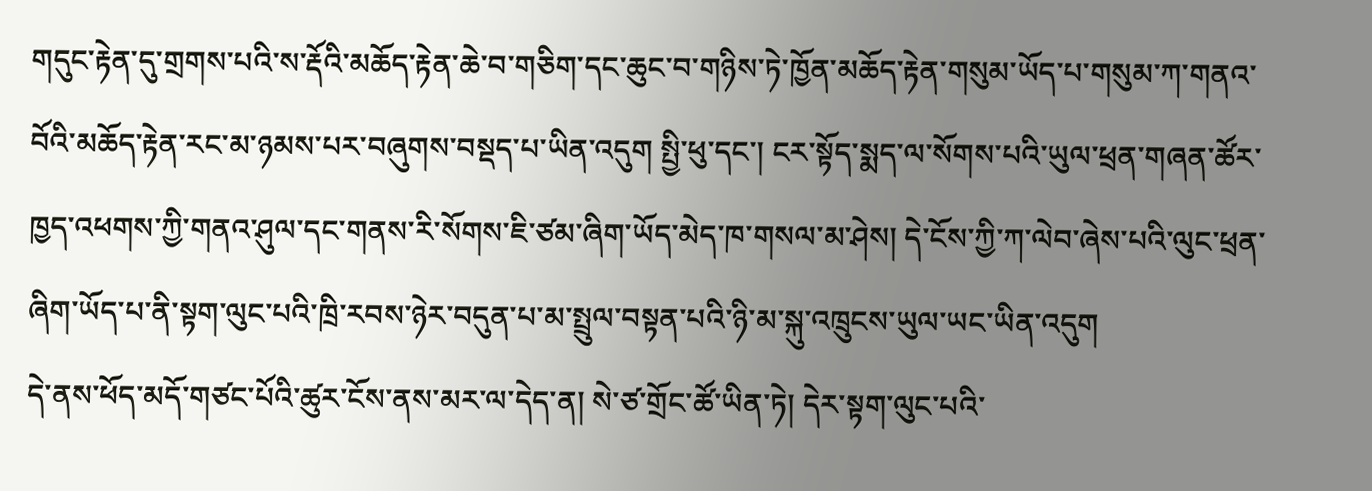གདུང་རྟེན་དུ་གྲགས་པའི་ས་རྡོའི་མཆོད་རྟེན་ཆེ་བ་གཅིག་དང་ཆུང་བ་གཉིས་ཏེ་ཁྱོན་མཆོད་རྟེན་གསུམ་ཡོད་པ་གསུམ་ཀ་གནའ་བོའི་མཆོད་རྟེན་རང་མ་ཉམས་པར་བཞུགས་བསྡད་པ་ཡིན་འདུག སྤྱི་ཕུ་དང་། ངར་སྟོད་སྨད་ལ་སོགས་པའི་ཡུལ་ཕྲན་གཞན་ཚོར་ཁྱད་འཕགས་ཀྱི་གནའ་ཤུལ་དང་གནས་རི་སོགས་ཇི་ཙམ་ཞིག་ཡོད་མེད་ཁ་གསལ་མ་ཤེས། དེ་ངོས་ཀྱི་ཀ་ལེབ་ཞེས་པའི་ལུང་ཕྲན་ཞིག་ཡོད་པ་ནི་སྟག་ལུང་པའི་ཁྲི་རབས་ཉེར་བདུན་པ་མ་སྤྲུལ་བསྟན་པའི་ཉི་མ་སྐུ་འཁྲུངས་ཡུལ་ཡང་ཡིན་འདུག
དེ་ནས་ཕོད་མདོ་གཙང་པོའི་ཚུར་ངོས་ནས་མར་ལ་དེད་ན། སེ་ཙ་གྲོང་ཚོ་ཡིན་ཏེ། དེར་སྟག་ལུང་པའི་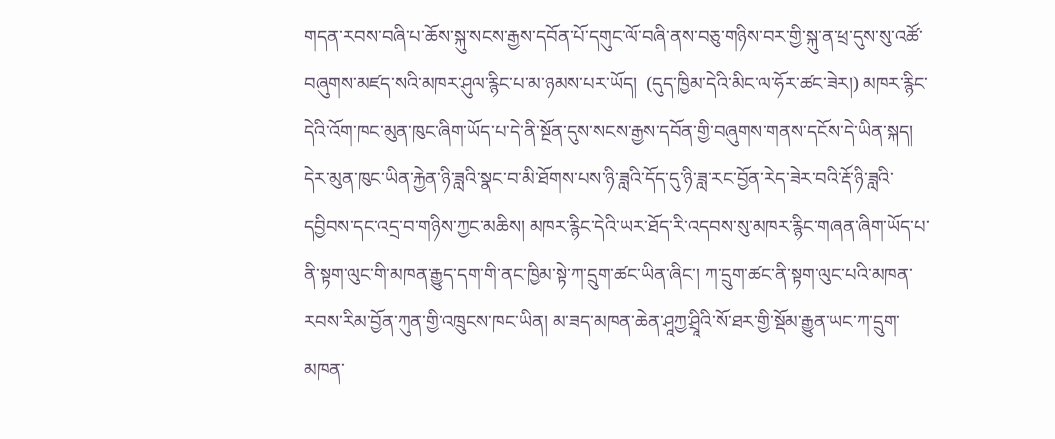གདན་རབས་བཞི་པ་ཆོས་སྐུ་སངས་རྒྱས་དབོན་པོ་དགུང་ལོ་བཞི་ནས་བཅུ་གཉིས་བར་གྱི་སྐུ་ན་ཕྲ་དུས་སུ་འཚོ་བཞུགས་མཛད་སའི་མཁར་ཤུལ་རྙིང་པ་མ་ཉམས་པར་ཡོད།  (དུད་ཁྱིམ་དེའི་མིང་ལ་ཧོར་ཚང་ཟེར།) མཁར་རྙིང་དེའི་འོག་ཁང་མུན་ཁུང་ཞིག་ཡོད་པ་དེ་ནི་སྔོན་དུས་སངས་རྒྱས་དབོན་གྱི་བཞུགས་གནས་དངོས་དེ་ཡིན་སྐད། དེར་མུན་ཁུང་ཡིན་རྐྱེན་ཉི་ཟླའི་སྣང་བ་མི་ཐོགས་པས་ཉི་ཟླའི་དོད་དུ་ཉི་ཟླ་རང་བྱོན་རེད་ཟེར་བའི་རྡོ་ཉི་ཟླའི་དབྱིབས་དང་འདྲ་བ་གཉིས་ཀྱང་མཆིས། མཁར་རྙིང་དེའི་ཡར་ཐོད་རི་འདབས་སུ་མཁར་རྙིང་གཞན་ཞིག་ཡོད་པ་ནི་སྟག་ལུང་གི་མཁན་རྒྱུད་དག་གི་ནང་ཁྱིམ་སྟེ་ཀ་དྲུག་ཚང་ཡིན་ཞིང་། ཀ་དྲུག་ཚང་ནི་སྟག་ལུང་པའི་མཁན་རབས་རིམ་བྱོན་ཀུན་གྱི་འཁྲུངས་ཁང་ཡིན། མ་ཟད་མཁན་ཆེན་ཤཱཀྱ་ཤྲཱིའི་སོ་ཐར་གྱི་སྡོམ་རྒྱུན་ཡང་ཀ་དྲུག་མཁན་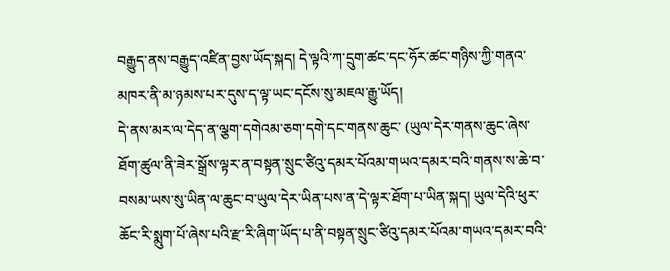བརྒྱུད་ནས་བརྒྱུད་འཛིན་བྱས་ཡོད་སྐད། དེ་ལྟའི་ཀ་དྲུག་ཚང་དང་ཧོར་ཚང་གཉིས་ཀྱི་གནའ་མཁར་ནི་མ་ཉམས་པར་དུས་ད་ལྟ་ཡང་དངོས་སུ་མཇལ་རྒྱུ་ཡོད།
དེ་ནས་མར་ལ་དེད་ན་ལྕག་དགེའམ་ཅག་དགེ་དང་གནས་ཆུང་ (ཡུལ་དེར་གནས་ཆུང་ཞེས་ཐོག་ཚུལ་ནི་ཟེར་སྒྲོས་ལྟར་ན་བསྟན་སྲུང་ཙིའུ་དམར་པོའམ་གཡའ་དམར་བའི་གནས་ས་ཆེ་བ་བསམ་ཡས་སུ་ཡིན་ལ་ཆུང་བ་ཡུལ་དེར་ཡིན་པས་ན་དེ་ལྟར་ཐོག་པ་ཡིན་སྐད། ཡུལ་དེའི་ཕུར་ཆོང་རི་སྨུག་པོ་ཞེས་པའི་རྫ་རི་ཞིག་ཡོད་པ་ནི་བསྟན་སྲུང་ཙིའུ་དམར་པོའམ་གཡའ་དམར་བའི་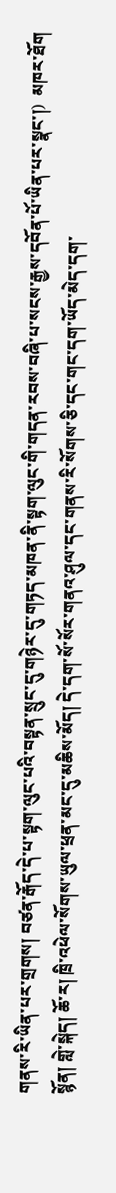གནས་རི་ཡིན་པར་གྲགས། བཙན་རྒོད་དེ་པ་སྟག་ལུང་པའི་བསྟན་སྲུང་དུ་གཉེར་དུ་གཏད་མཁན་ནི་སྟག་ལུང་གི་གདན་རབས་བཞི་པ་སངས་རྒྱས་དབོན་པོ་ཡིན་པར་སྣང་།)  མཁར་ཐོག སྙོན། གླེ་སྐེད། ཆོ་ར། ཁྲི་འཕེལ་སོགས་ཡུལ་ཕྲན་མང་དུ་མཆིས་མོད། དེ་དག་སོ་སོར་གནའ་ཤུལ་དང་གནས་རི་སོགས་ཅི་དང་གང་དག་ཡོད་མེད་དག་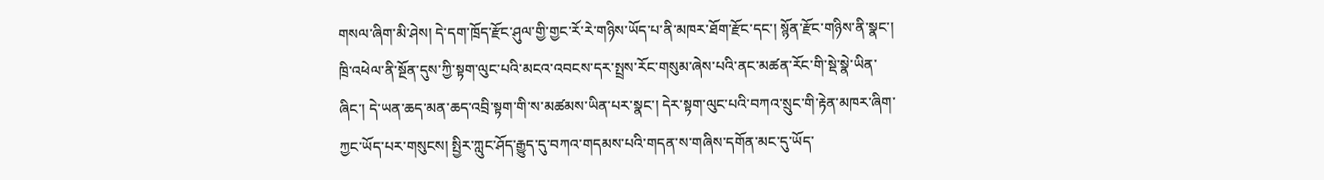གསལ་ཞིག་མི་ཤེས། དེ་དག་ཁྲོད་རྫོང་ཤུལ་གྱི་གྱང་རོ་རེ་གཉིས་ཡོད་པ་ནི་མཁར་ཐོག་རྫོང་དང་། སྙོན་རྫོང་གཉིས་ནི་སྣང་། ཁྲི་འཕེལ་ནི་སྔོན་དུས་ཀྱི་སྟག་ལུང་པའི་མངའ་འབངས་དར་སྤྲས་རོང་གསུམ་ཞེས་པའི་ནང་མཚན་རོང་གི་སྡེ་སྣེ་ཡིན་ཞིང་། དེ་ཡན་ཆད་མན་ཆད་འབྲི་སྟག་གི་ས་མཚམས་ཡིན་པར་སྣང་། དེར་སྟག་ལུང་པའི་བཀའ་སྲུང་གི་རྟེན་མཁར་ཞིག་ཀྱང་ཡོད་པར་གསུངས། སྤྱིར་ཀླུང་ཤོད་རྒྱུད་དུ་བཀའ་གདམས་པའི་གདན་ས་གཞིས་དགོན་མང་དུ་ཡོད་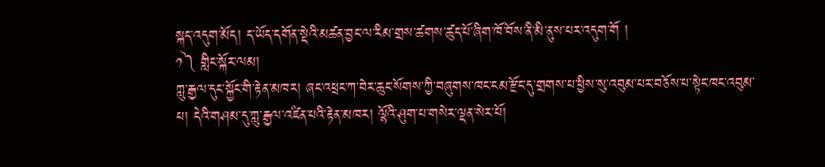སྐད་འདུག་མོད། ད་ཡོད་དགོན་སྡེའི་མཚན་བྱང་ལ་རིམ་གྲས་ཚགས་ཚུད་པོ་ཞིག་ཁོ་བོས་ནི་མི་ནུས་པར་འདུག་གོ །
༡༽ གླིང་སྐོར་ལམ།
ཀླུ་རྒྱལ་དུང་སྐྱོང་གི་རྟེན་མཁར། ཞང་འཕྲང་ཀ་བེར་ཆུང་སོགས་ཀྱི་བཞུགས་ཁང་ངམ་རྫོང་དུ་གྲགས་པ་ཕྱིས་སུ་འབུམ་པར་བཅོས་པ་སྟེང་ཁང་འབུམ་པ། དེའི་གཤམ་དུ་ཀླུ་རྒྱལ་འཛིན་པའི་རྟེན་མཁར། ལྷོའི་ཤུག་པ་གསེར་ལྡན་སེར་པོ།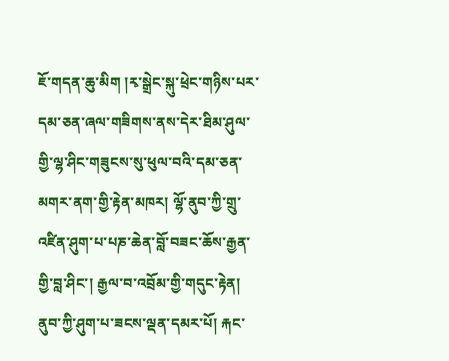ཇོ་གདན་ཆུ་མིག །རྭ་སྒྲེང་སྐུ་ཕྲེང་གཉིས་པར་དམ་ཅན་ཞལ་གཟིགས་ནས་དེར་ཐིམ་ཤུལ་གྱི་ལྷ་ཤིང་གཟུངས་སུ་ཕུལ་བའི་དམ་ཅན་མགར་ནག་གྱི་རྟེན་མཁར། ལྷོ་ནུབ་ཀྱི་གྲུ་འཛིན་ཤུག་པ་པཎ་ཆེན་བློ་བཟང་ཆོས་རྒྱན་གྱི་བླ་ཤིང་། རྒྱལ་བ་འབྲོམ་གྱི་གདུང་རྟེན། ནུབ་ཀྱི་ཤུག་པ་ཟངས་ལྡན་དམར་པོ། རྐང་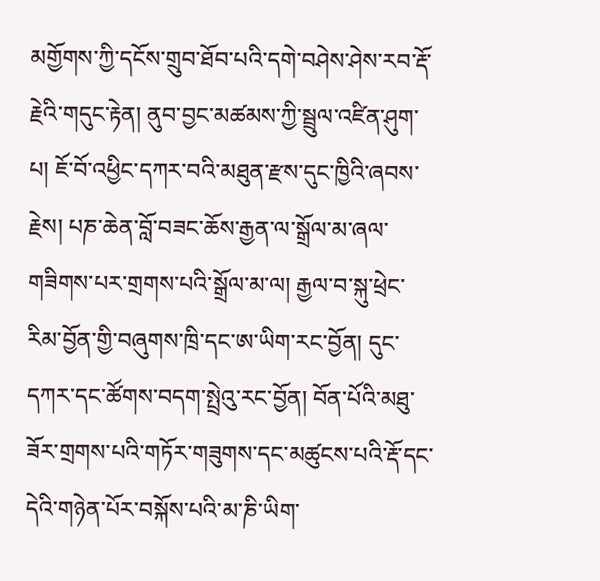མགྱོགས་ཀྱི་དངོས་གྲུབ་ཐོབ་པའི་དགེ་བཤེས་ཤེས་རབ་རྡོ་རྗེའི་གདུང་རྟེན། ནུབ་བྱང་མཚམས་ཀྱི་སྦྲུལ་འཛིན་ཤུག་པ། ཇོ་བོ་འཕྱིང་དཀར་བའི་མཐུན་རྫས་དུང་ཁྱིའི་ཞབས་རྗེས། པཎ་ཆེན་བློ་བཟང་ཆོས་རྒྱན་ལ་སྒྲོལ་མ་ཞལ་གཟིགས་པར་གྲགས་པའི་སྒྲོལ་མ་ལ། རྒྱལ་བ་སྐུ་ཕྲེང་རིམ་བྱོན་གྱི་བཞུགས་ཁྲི་དང་ཨ་ཡིག་རང་བྱོན། དུང་དཀར་དང་ཚོགས་བདག་སྤྲེའུ་རང་བྱོན། བོན་པོའི་མཐུ་ཟོར་གྲགས་པའི་གཏོར་གཟུགས་དང་མཚུངས་པའི་རྡོ་དང་དེའི་གཉེན་པོར་བསྐོས་པའི་མ་ཎི་ཡིག་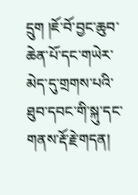དྲུག །ཇོ་བོ་བྱང་ཆུབ་ཆེན་པོ་དང་གཡེར་མེད་དུ་གྲགས་པའི་ཐུབ་དབང་གི་སྐུ་དང་གནས་རྡོ་རྗེ་གདན།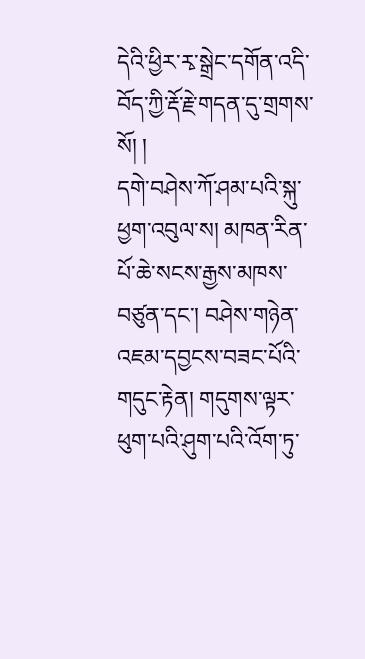དེའི་ཕྱིར་རྭ་སྒྲེང་དགོན་འདི་བོད་ཀྱི་རྡོ་རྗེ་གདན་དུ་གྲགས་སོ། །
དགེ་བཤེས་ཀོ་ཤམ་པའི་སྐུ་ཕྱག་འབུལ་ས། མཁན་རིན་པོ་ཆེ་སངས་རྒྱས་མཁས་བཙུན་དང་། བཤེས་གཉེན་འཇམ་དབྱངས་བཟང་པོའི་གདུང་རྟེན། གདུགས་ལྟར་ཕུག་པའི་ཤུག་པའི་འོག་ཏུ་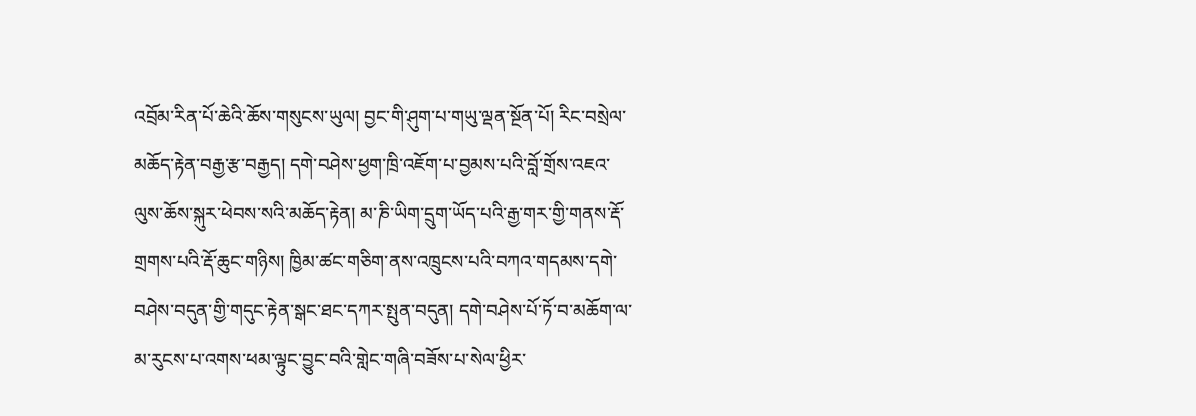འབྲོམ་རིན་པོ་ཆེའི་ཆོས་གསུངས་ཡུལ། བྱང་གི་ཤུག་པ་གཡུ་ལྡན་སྔོན་པོ། རིང་བསྲེལ་མཆོད་རྟེན་བརྒྱ་རྩ་བརྒྱད། དགེ་བཤེས་ཕྱག་ཁྲི་འཇོག་པ་བྱམས་པའི་བློ་གྲོས་འཇའ་ལུས་ཆོས་སྐུར་ཕེབས་སའི་མཆོད་རྟེན། མ་ཎི་ཡིག་དྲུག་ཡོད་པའི་རྒྱ་གར་གྱི་གནས་རྡོ་གྲགས་པའི་རྡོ་ཆུང་གཉིས། ཁྱིམ་ཚང་གཅིག་ནས་འཁྲུངས་པའི་བཀའ་གདམས་དགེ་བཤེས་བདུན་གྱི་གདུང་རྟེན་སྒང་ཐང་དཀར་སྤུན་བདུན། དགེ་བཤེས་པོ་ཏོ་བ་མཆོག་ལ་མ་རུངས་པ་འགས་ཕམ་ལྟུང་བྱུང་བའི་གླེང་གཞི་བཟོས་པ་སེལ་ཕྱིར་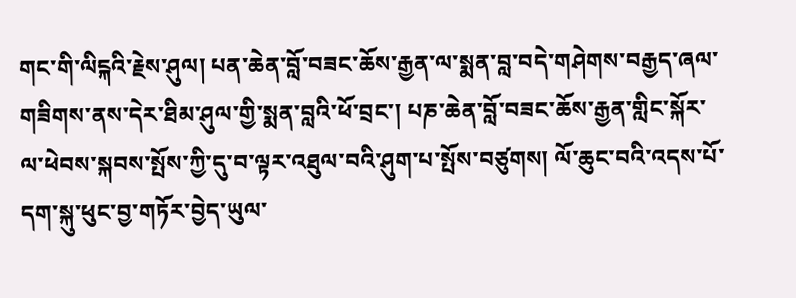གང་གི་ལིངྐའི་རྗེས་ཤུལ། པན་ཆེན་བློ་བཟང་ཆོས་རྒྱན་ལ་སྨན་བླ་བདེ་གཤེགས་བརྒྱད་ཞལ་གཟིགས་ནས་དེར་ཐིམ་ཤུལ་གྱི་སྨན་བླའི་ཕོ་བྲང་། པཎ་ཆེན་བློ་བཟང་ཆོས་རྒྱན་གླིང་སྐོར་ལ་ཕེབས་སྐབས་སྤོས་ཀྱི་དུ་བ་ལྟར་འཐུལ་བའི་ཤུག་པ་སྤོས་བཙུགས། ལོ་ཆུང་བའི་འདས་པོ་དག་སྐུ་ཕུང་བྱ་གཏོར་བྱེད་ཡུལ་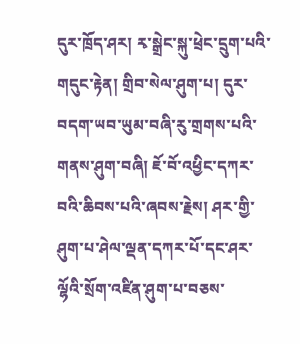དུར་ཁྲོད་ཤར། རྭ་སྒྲེང་སྐུ་ཕྲེང་དྲུག་པའི་གདུང་རྟེན། གྲིབ་སེལ་ཤུག་པ། དུར་བདག་ཡབ་ཡུམ་བཞི་རུ་གྲགས་པའི་གནས་ཤུག་བཞི། ཇོ་བོ་འཕྱིང་དཀར་བའི་ཆིབས་པའི་ཞབས་རྗེས། ཤར་གྱི་ཤུག་པ་ཤེལ་ལྡན་དཀར་པོ་དང་ཤར་ལྷོའི་སྲོག་འཛིན་ཤུག་པ་བཅས་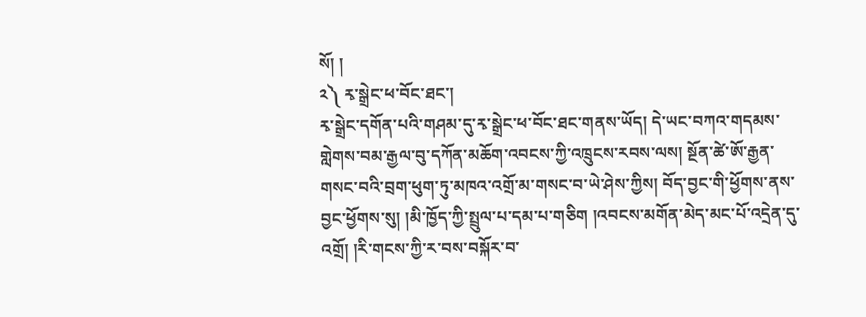སོ། །
༢༽ རྭ་སྒྲེང་ཕ་བོང་ཐང་།
རྭ་སྒྲེང་དགོན་པའི་གཤམ་དུ་རྭ་སྒྲེང་ཕ་བོང་ཐང་གནས་ཡོད། དེ་ཡང་བཀའ་གདམས་གླེགས་བམ་རྒྱལ་བུ་དཀོན་མཆོག་འབངས་ཀྱི་འཁྲུངས་རབས་ལས། སྔོན་ཚེ་ཨོ་རྒྱན་གསང་བའི་བྲག་ཕུག་ཏུ་མཁའ་འགྲོ་མ་གསང་བ་ཡེ་ཤེས་ཀྱིས། བོད་བྱང་གི་ཕྱོགས་ནས་བྱང་ཕྱོགས་སུ། །མི་ཁྱོད་ཀྱི་སྤྲུལ་པ་དམ་པ་གཅིག །འབངས་མགོན་མེད་མང་པོ་འདྲེན་དུ་འགྲོ། །རི་གངས་ཀྱི་ར་བས་བསྐོར་བ་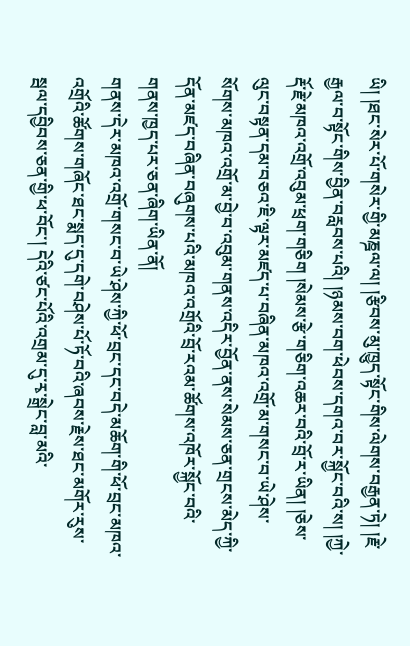ཡི། །ཐང་སེར་པོ་གསེར་གྱི་མཎྜལ་ལ། །རྩིབས་མུ་ཁྱུད་སྟོང་གིས་ལེགས་བརྒྱན་ཏེ། །རྗེ་རྒྱལ་བ་སྟོང་གིས་བྱིན་བརླབས་པའི། །ཉམས་བག་ཕེབས་དགའ་བར་སྐྱོང་བའི་ས། །ཀྱེ་རྡོ་རྗེ་མཁའ་འགྲོ་འབུམ་ཕྲག་གཅིག །སེམས་རྩེ་གཅིག་འཆར་བའི་བྲོ་ར་ཡིན། །ཅེས་ལུང་བསྟན་དམ་བཅའ་ཇི་ལྟར་མཛད་པ་བཞིན་མཁའ་འགྲོ་མ་གསང་བ་ཡེ་ཤེས་སོགས་མཁའ་འགྲོ་མ་བྱེ་བ་འབུམ་གནས་འདིར་བྱོན་ནས་སེམས་ཅན་གྲངས་མེད་ཀྱི་དོན་མཛད་བཞིན་བཞུགས་པའི་མཁའ་འགྲོའི་བྲོ་རའམ་ཚོགས་འཁོར་སྐྱོང་བའི་གནས་ཁྱད་པར་ཅན་ཞིག་ཡིན་ནོ།
གནས་དེར་མཁའ་འགྲོ་གསང་བ་ཡེ་ཤེས་ཀྱི་ཕོ་བྲང་དང་བདེ་མཆོག་གི་ཕོ་བྲང་མཁའ་འགྲོའི་ཚོགས་གཞོང་ཐང་སྨད་དུ་དགེ་བཤེས་པོ་ཏོ་བའི་ཞབས་རྗེས་ཐང་མགོར་རུས་སྦལ་དབྱིབས་ཅན་གྱི་ཕ་བོང་། དེའི་ཙང་པོའི་འགྲམ་དུ་རྭ་སྒྲེང་བླ་མའི་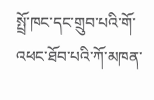སྤྲོ་ཁང་དང་གྲུབ་པའི་གོ་འཕང་ཐོབ་པའི་ཀོ་མཁན་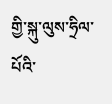གྱི་སྐུ་ལུས་ཧྲིལ་པོའི་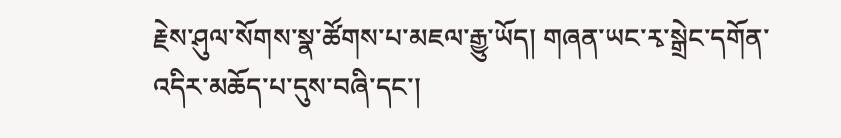རྗེས་ཤུལ་སོགས་སྣ་ཚོགས་པ་མཇལ་རྒྱུ་ཡོད། གཞན་ཡང་རྭ་སྒྲེང་དགོན་འདིར་མཆོད་པ་དུས་བཞི་དང་།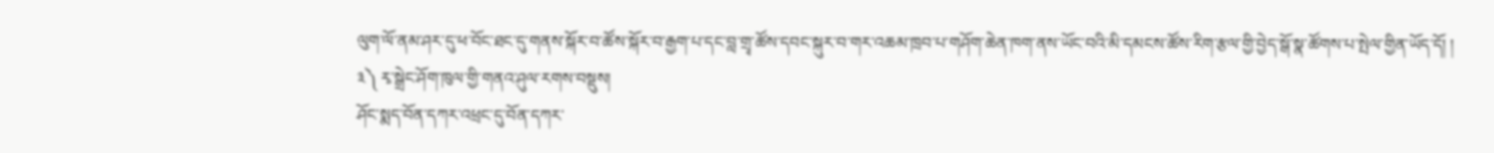ལུག་ལོ་ནམ་ཤར་དུ་ཕ་བོང་ཐང་དུ་གནས་སྐོར་བ་ཚོས་སྐོར་བ་རྒྱག་པ་དང་བླ་གྲྭ་ཚོས་དབང་སྐུར་བ་གར་འཆམ་ཁྲབ་པ་གཤོག་ཆེན་ཁག་ནས་ཡོང་བའི་མི་དམངས་ཚོས་རིག་རྩལ་གྱི་བྱེད་སྒོ་སྣ་ཚོགས་པ་སྤེལ་གྱིན་ཡོད་དོ། །
༣༽ རྭ་སྒྲེང་ཤོག་ཁུལ་གྱི་གནའ་ཤུལ་རགས་བསྡུས།
ཤོང་སྨད་བོན་དཀར་འཕྲང་དུ་བོན་དཀར་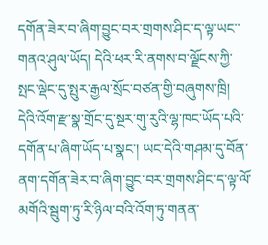དགོན་ཟེར་བ་ཞིག་བྱུང་བར་གྲགས་ཤིང་ད་ལྟ་ཡང་་གནའ་ཤུལ་ཡོད། དེའི་ཕར་རི་ནགས་བ་ལྗོངས་ཀྱི་སྤང་ལྡེང་དུ་སྤུར་རྒྱལ་སྲོང་བཙན་གྱི་བཞུགས་ཁྲི། དེའི་འོག་རྫ་སྣ་གྲོང་དུ་སྔར་གུ་རུའི་ལྷ་ཁང་ཡོད་པའི་དགོན་པ་ཞིག་ཡོད་པ་སྣང་། ཡང་དེའི་གཤམ་དུ་བོན་ནག་དགོན་ཟེར་བ་ཞིག་བྱུང་བར་གྲགས་ཤིང་ད་ལྟ་ལོ་མགོའི་སྦུག་ཏུ་རི་ཉིལ་བའི་འོག་ཏུ་གནན་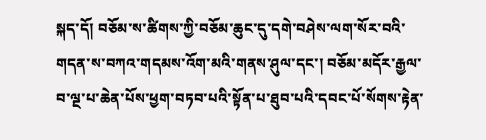སྐད་དོ། བཅོམ་ས་ཚིགས་ཀྱི་བཅོམ་ཆུང་དུ་དགེ་བཤེས་ལག་སོར་བའི་གདན་ས་བཀའ་གདམས་འོག་མའི་གནས་ཤུལ་དང་། བཅོམ་མདོར་རྒྱལ་བ་ལྔ་པ་ཆེན་པོས་ཕྱག་བཏབ་པའི་སྟོན་པ་ཐུབ་པའི་དབང་པོ་སོགས་རྟེན་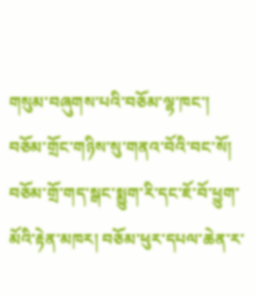གསུམ་བཞུགས་པའི་བཅོམ་ལྷ་ཁང་། བཅོམ་གྲོང་གཉིས་སུ་གནའ་བོའི་བང་སོ།
བཅོམ་གྲོ་གད་སྒང་སྨྱུག་རི་དང་ཇོ་བོ་ཕྱུག་མོའི་རྟེན་མཁར། བཅོམ་ཕུར་དཔལ་ཆེན་ར་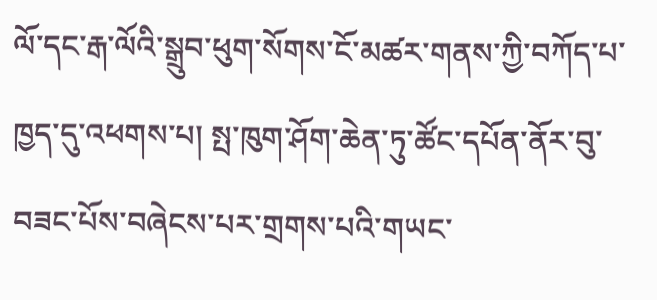ལོ་དང་རྒ་ལོའི་སྒྲུབ་ཕུག་སོགས་ངོ་མཚར་གནས་ཀྱི་བཀོད་པ་ཁྱད་དུ་འཕགས་པ། སྤ་ཁུག་ཤོག་ཆེན་ཏུ་ཚོང་དཔོན་ནོར་བུ་བཟང་པོས་བཞེངས་པར་གྲགས་པའི་གཡང་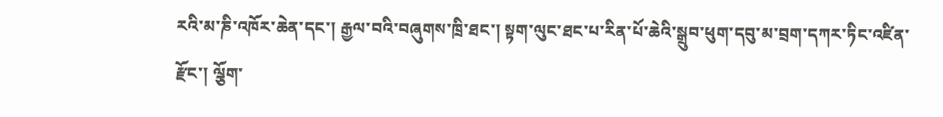རའི་མ་ཎི་འཁོར་ཆེན་དང་། རྒྱལ་བའི་བཞུགས་ཁྲི་ཐང་། སྟག་ལུང་ཐང་པ་རིན་པོ་ཆེའི་སྒྲུབ་ཕུག་དབུ་མ་བྲག་དཀར་ཏིང་འཛིན་རྫོང་། ལྕོག་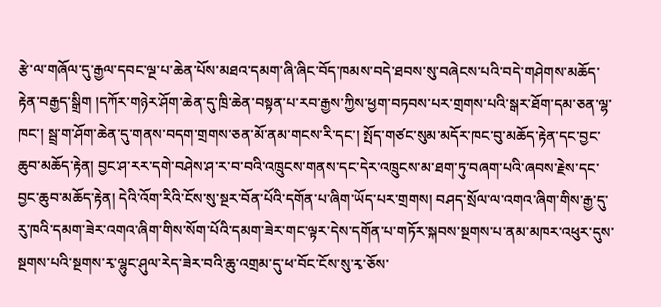རྩེ་ལ་གཞོལ་དུ་རྒྱལ་དབང་ལྔ་པ་ཆེན་པོས་མཐའ་དམག་ཞི་ཞིང་བོད་ཁམས་བདེ་ཐབས་སུ་བཞེངས་པའི་བདེ་གཤེགས་མཆོད་རྟེན་བརྒྱད་སྒྲིག །དཀོར་གཉེར་ཤོག་ཆེན་དུ་ཁྲི་ཆེན་བསྟན་པ་རབ་རྒྱས་ཀྱིས་ཕྱག་བཏབས་པར་གྲགས་པའི་སྒར་ཐོག་དམ་ཅན་ལྷ་ཁང་། སྦྲ་ག་ཤོག་ཆེན་དུ་གནས་བདག་གྲགས་ཅན་མོ་ནམ་གངས་རི་དང་། སྤོད་གཙང་སུམ་མདོར་ཁང་བུ་མཆོད་རྟེན་དང་བྱང་ཆུབ་མཆོད་རྟེན། བྱང་ཤ་རར་དགེ་བཤེས་ཤ་ར་བ་བའི་འཁྲུངས་གནས་དང་དེར་འཁྲུངས་མ་ཐག་ཏུ་བཞག་པའི་ཞབས་རྗེས་དང་བྱང་ཆུབ་མཆོད་རྟེན། དེའི་འོག་རིའི་ངོས་སུ་སྔར་བོན་པོའི་དགོན་པ་ཞིག་ཡོད་པར་གྲགས། བཤད་སྲོལ་ལ་འགའ་ཞིག་གིས་རྒྱ་དུ་རུ་ཁའི་དམག་ཟེར་འགའ་ཞིག་གིས་སོག་པོའི་དམག་ཟེར་གང་ལྟར་དེས་དགོན་པ་གཏོར་སྐབས་སྔགས་པ་ནམ་མཁར་འཕུར་དུས་སྔགས་པའི་སྔགས་རྭ་ལྷུང་ཤུལ་རེད་ཟེར་བའི་ཆུ་འགྲམ་དུ་ཕ་བོང་ངོས་སུ་རྭ་ཅོས་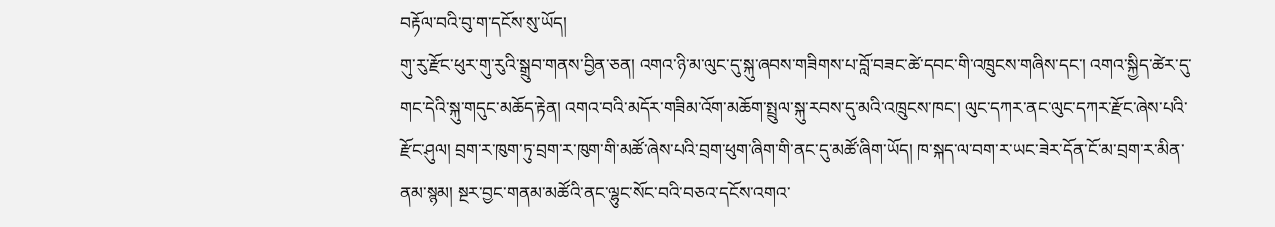བརྟོལ་བའི་བུ་ག་དངོས་སུ་ཡོད།
གུ་རུ་རྫོང་ཕུར་གུ་རུའི་སྒྲུབ་གནས་བྱིན་ཅན། འགའ་ཉི་མ་ལུང་དུ་སྐུ་ཞབས་གཟིགས་པ་བློ་བཟང་ཚེ་དབང་གི་འཁྲུངས་གཞིས་དང་། འགའ་སྐྱིད་ཚེར་དུ་གང་དེའི་སྐུ་གདུང་མཆོད་རྟེན། འགའ་བའི་མདོར་གཟིམ་འོག་མཆོག་སྤྲུལ་སྐུ་རབས་དུ་མའི་འཁྲུངས་ཁང་། ལུང་དཀར་ནང་ལུང་དཀར་རྫོང་ཞེས་པའི་རྫོང་ཤུལ། བྲག་ར་ཁུག་ཏུ་བྲག་ར་ཁུག་གི་མཚོ་ཞེས་པའི་བྲག་ཕུག་ཞིག་གི་ནང་དུ་མཚོ་ཞིག་ཡོད། ཁ་སྐད་ལ་བག་ར་ཡང་ཟེར་དོན་ངོ་མ་བྲག་ར་མིན་ནམ་སྙམ། སྔར་བྱང་གནམ་མཚོའི་ནང་ལྷུང་སོང་བའི་བཅའ་དངོས་འགའ་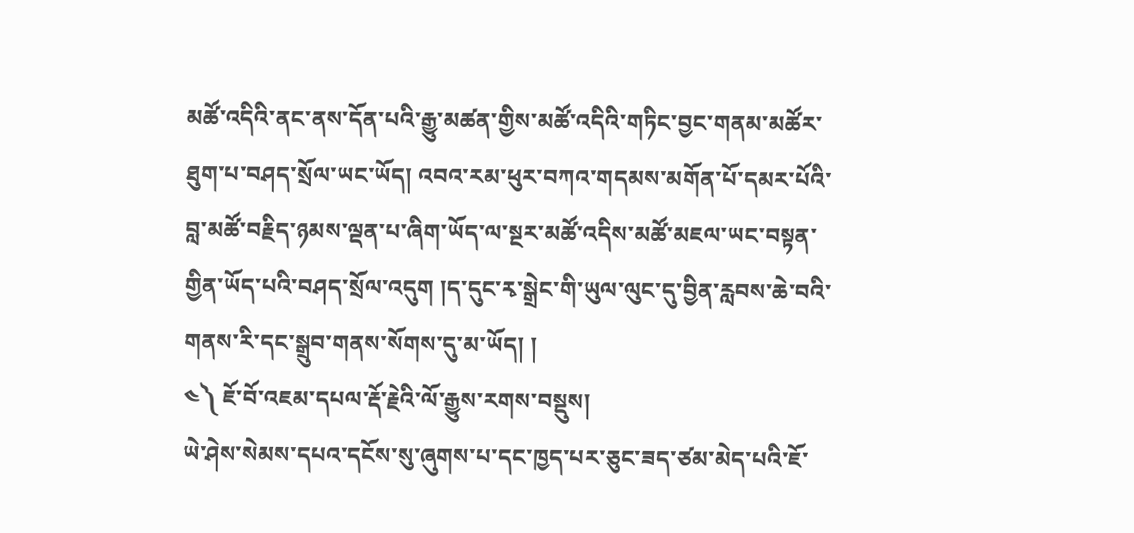མཚོ་འདིའི་ནང་ནས་དོན་པའི་རྒྱུ་མཚན་གྱིས་མཚོ་འདིའི་གཏིང་བྱང་གནམ་མཚོར་ཐུག་པ་བཤད་སྲོལ་ཡང་ཡོད། འབའ་རམ་ཕུར་བཀའ་གདམས་མགོན་པོ་དམར་པོའི་བླ་མཚོ་བརྗིད་ཉམས་ལྡན་པ་ཞིག་ཡོད་ལ་སྔར་མཚོ་འདིས་མཚོ་མཇལ་ཡང་བསྟན་གྱིན་ཡོད་པའི་བཤད་སྲོལ་འདུག །ད་དུང་རྭ་སྒྲེང་གི་ཡུལ་ལུང་དུ་བྱིན་རླབས་ཆེ་བའི་གནས་རི་དང་སྒྲུབ་གནས་སོགས་དུ་མ་ཡོད། །
༤༽ ཇོ་བོ་འཇམ་དཔལ་རྡོ་རྗེའི་ལོ་རྒྱུས་རགས་བསྡུས།
ཡེ་ཤེས་སེམས་དཔའ་དངོས་སུ་ཞུགས་པ་དང་ཁྱད་པར་ཅུང་ཟད་ཙམ་མེད་པའི་ཇོ་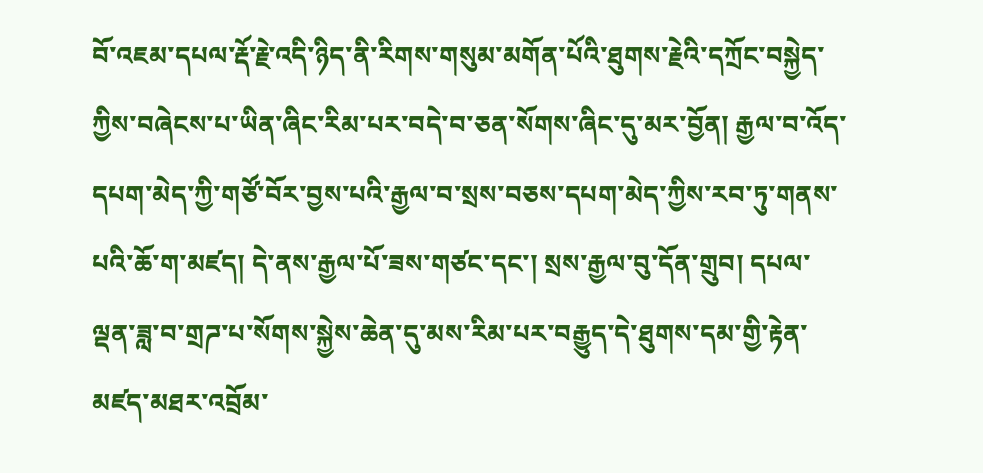བོ་འཇམ་དཔལ་རྡོ་རྗེ་འདི་ཉིད་ནི་རིགས་གསུམ་མགོན་པོའི་ཐུགས་རྗེའི་དཀྲོང་བསྐྱེད་ཀྱིས་བཞེངས་པ་ཡིན་ཞིང་རིམ་པར་བདེ་བ་ཅན་སོགས་ཞིང་དུ་མར་བྱོན། རྒྱལ་བ་འོད་དཔག་མེད་ཀྱི་གཙོ་བོར་བྱས་པའི་རྒྱལ་བ་སྲས་བཅས་དཔག་མེད་ཀྱིས་རབ་ཏུ་གནས་པའི་ཆོ་ག་མཛད། དེ་ནས་རྒྱལ་པོ་ཟས་གཙང་དང་། སྲས་རྒྱལ་བུ་དོན་གྲུབ། དཔལ་ལྡན་ཟླ་བ་གྲཌ་པ་སོགས་སྐྱེས་ཆེན་དུ་མས་རིམ་པར་བརྒྱུད་དེ་ཐུགས་དམ་གྱི་རྟེན་མཛད་མཐར་འབྲོམ་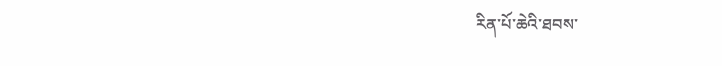རིན་པོ་ཆེའི་ཐབས་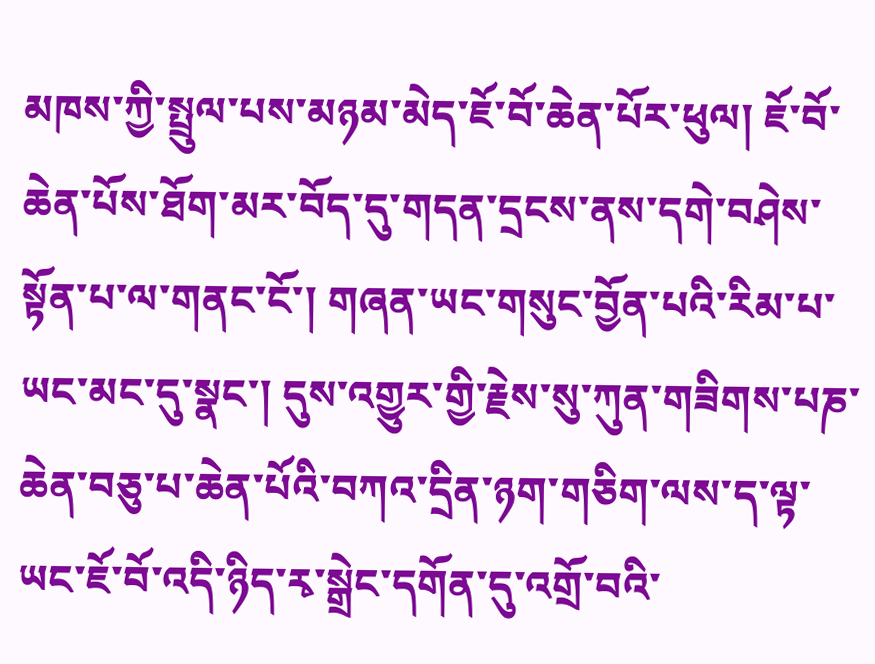མཁས་ཀྱི་སྤྲུལ་པས་མཉམ་མེད་ཇོ་བོ་ཆེན་པོར་ཕུལ། ཇོ་བོ་ཆེན་པོས་ཐོག་མར་བོད་དུ་གདན་དྲངས་ནས་དགེ་བཤེས་སྟོན་པ་ལ་གནང་ངོ་། གཞན་ཡང་གསུང་བྱོན་པའི་རིམ་པ་ཡང་མང་དུ་སྣང་། དུས་འགྱུར་གྱི་རྗེས་སུ་ཀུན་གཟིགས་པཎ་ཆེན་བཅུ་པ་ཆེན་པོའི་བཀའ་དྲིན་ཉག་གཅིག་ལས་ད་ལྟ་ཡང་ཇོ་བོ་འདི་ཉིད་རྭ་སྒྲེང་དགོན་དུ་འགྲོ་བའི་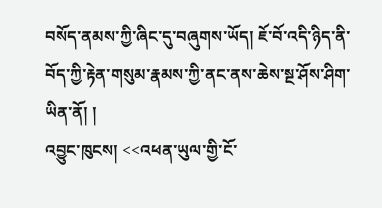བསོད་ནམས་ཀྱི་ཞིང་དུ་བཞུགས་ཡོད། ཇོ་བོ་འདི་ཉིད་ནི་བོད་ཀྱི་རྟེན་གསུམ་རྣམས་ཀྱི་ནང་ནས་ཆེས་སྔ་ཤོས་ཤིག་ཡིན་ནོ། །
འབྱུང་ཁུངས། <<འཕན་ཡུལ་གྱི་ངོ་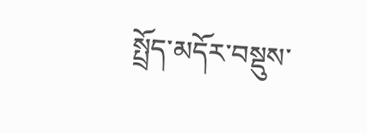སྤྲོད་མདོར་བསྡུས་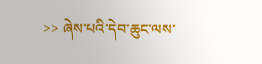>> ཞེས་པའི་དེབ་ཆུང་ལས་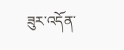ཟུར་འདོན་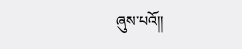ཞུས་པའོ།།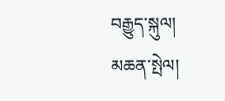བརྒྱུད་སྐུལ།
མཆན་སྤེལ།